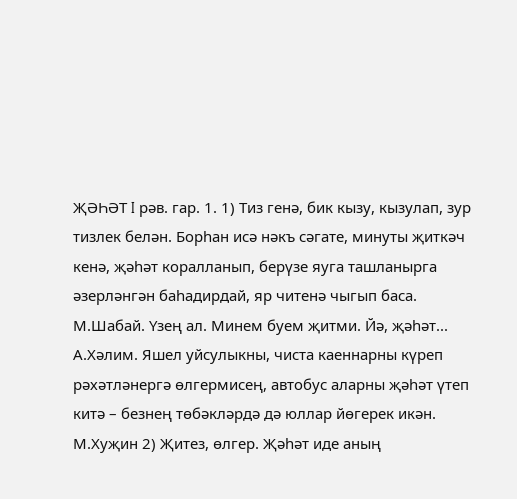ҖӘҺӘТ I рәв. гар. 1. 1) Тиз генә, бик кызу, кызулап, зур тизлек белән. Борһан исә нәкъ сәгате, минуты җиткәч кенә, җәһәт коралланып, берүзе яуга ташланырга әзерләнгән баһадирдай, яр читенә чыгып баса. М.Шабай. Үзең ал. Минем буем җитми. Йә, җәһәт... А.Хәлим. Яшел уйсулыкны, чиста каеннарны күреп рәхәтләнергә өлгермисең, автобус аларны җәһәт үтеп китә – безнең төбәкләрдә дә юллар йөгерек икән. М.Хуҗин 2) Җитез, өлгер. Җәһәт иде аның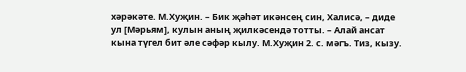хәрәкәте. М.Хуҗин. – Бик җәһәт икәнсең син, Халисә, – диде ул [Мәрьям], кулын аның җилкәсендә тотты. – Алай ансат кына түгел бит әле сәфәр кылу. М.Хуҗин 2. с. мәгъ. Тиз, кызу.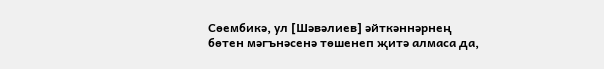Сөембикә, ул [Шәвәлиев] әйткәннәрнең бөтен мәгънәсенә төшенеп җитә алмаса да,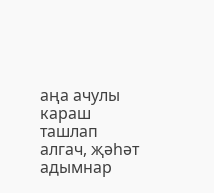аңа ачулы караш ташлап алгач, җәһәт адымнар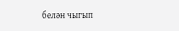белән чыгып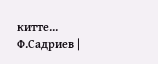китте... Ф.Садриев |